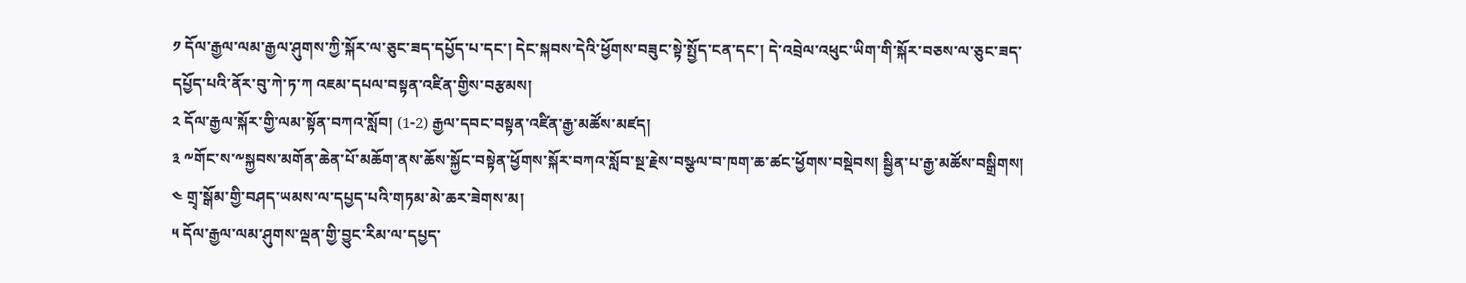༡ དོལ་རྒྱལ་ལམ་རྒྱལ་ཤུགས་ཀྱི་སྐོར་ལ་ཅུང་ཟད་དཔྱོད་པ་དང་། དེང་སྐབས་དེའི་ཕྱོགས་བཟུང་སྟེ་སྤྱོད་ངན་དང་། དེ་འབྲེལ་འཕུང་ཡིག་གི་སྐོར་བཅས་ལ་ཅུང་ཟད་དཔྱོད་པའི་ནོར་བུ་ཀེ་ཏ་ཀ འཇམ་དཔལ་བསྟན་འཛིན་གྱིས་བརྩམས།
༢ དོལ་རྒྱལ་སྐོར་གྱི་ལམ་སྟོན་བཀའ་སློབ། (1-2) རྒྱལ་དབང་བསྟན་འཛིན་རྒྱ་མཚོས་མཛད།
༣ ༸གོང་ས་༸སྐྱབས་མགོན་ཆེན་པོ་མཆོག་ནས་ཆོས་སྐྱོང་བསྟེན་ཕྱོགས་སྐོར་བཀའ་སློབ་སྔ་རྗེས་བསྩལ་བ་ཁག་ཆ་ཚང་ཕྱོགས་བསྡེབས། སྦྱིན་པ་རྒྱ་མཚོས་བསྒྲིགས།
༤ གྲྭ་སྒོམ་གྱི་བཤད་ཡམས་ལ་དཔྱད་པའི་གཏམ་མེ་ཆར་ཟེགས་མ།
༥ དོལ་རྒྱལ་ལམ་ཤུགས་ལྡན་གྱི་བྱུང་རིམ་ལ་དཔྱད་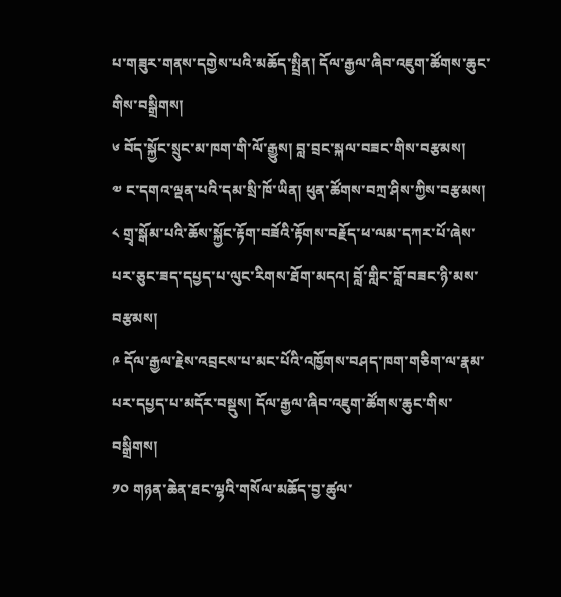པ་གཟུར་གནས་དགྱེས་པའི་མཆོད་སྤྲིན། དོལ་རྒྱལ་ཞིབ་འཇུག་ཚོགས་ཆུང་གིས་བསྒྲིགས།
༦ བོད་སྐྱོང་སྲུང་མ་ཁག་གི་ལོ་རྒྱུས། བླ་བྲང་སྐལ་བཟང་གིས་བརྩམས།
༧ ང་དགའ་ལྡན་པའི་དམ་སྲི་ཁོ་ཡིན། ཕུན་ཚོགས་བཀྲ་ཤིས་ཀྱིས་བརྩམས།
༨ གྲྭ་སྒོམ་པའི་ཆོས་སྐྱོང་རྟོག་བཟོའི་རྟོགས་བརྗོད་ཕ་ལམ་དཀར་པོ་ཞེས་པར་ཅུང་ཟད་དཔྱད་པ་ལུང་རིགས་ཐོག་མདའ། བློ་གླིང་བློ་བཟང་ཉི་མས་བརྩམས།
༩ དོལ་རྒྱལ་རྗེས་འབྲངས་པ་མང་པོའི་འཁྱོགས་བཤད་ཁག་གཅིག་ལ་རྣམ་པར་དཔྱད་པ་མདོར་བསྡུས། དོལ་རྒྱལ་ཞིབ་འཇུག་ཚོགས་ཆུང་གིས་བསྒྲིགས།
༡༠ གཉན་ཆེན་ཐང་ལྷའི་གསོལ་མཆོད་བྱ་ཚུལ་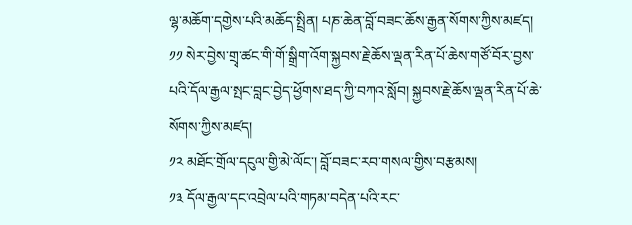ལྷ་མཆོག་དགྱེས་པའི་མཆོད་སྤྲིན། པཎ་ཆེན་བློ་བཟང་ཆོས་རྒྱན་སོགས་ཀྱིས་མཛད།
༡༡ སེར་བྱེས་གྲྭ་ཚང་གི་གོ་སྒྲིག་འོག་སྐྱབས་རྗེ་ཆོས་ལྡན་རིན་པོ་ཆེས་གཙོ་བོར་བྱས་པའི་དོལ་རྒྱལ་སྤང་བླང་བྱེད་ཕྱོགས་ཐད་ཀྱི་བཀའ་སློབ། སྐྱབས་རྗེ་ཆོས་ལྡན་རིན་པོ་ཆེ་སོགས་ཀྱིས་མཛད།
༡༢ མཐོང་གྲོལ་དངུལ་གྱི་མེ་ལོང་། བློ་བཟང་རབ་གསལ་གྱིས་བརྩམས།
༡༣ དོལ་རྒྱལ་དང་འབྲེལ་པའི་གཏམ་བདེན་པའི་རང་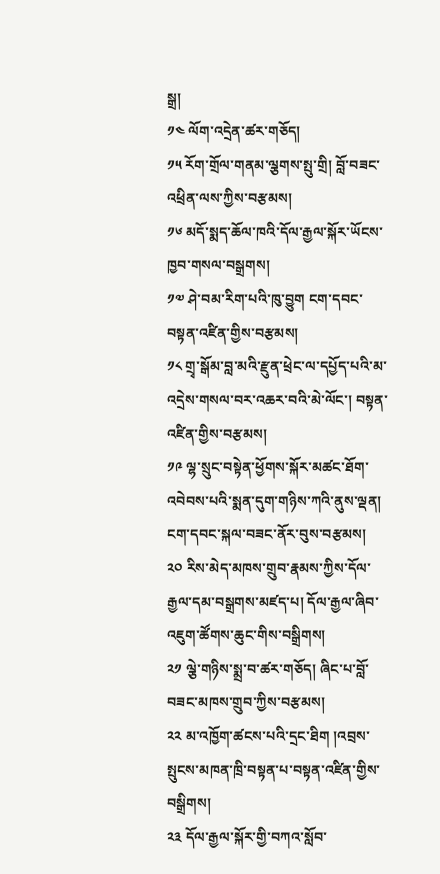སྒྲ།
༡༤ ལོག་འདྲེན་ཚར་གཅོད།
༡༥ རོག་གྲོལ་གནམ་ལྕགས་སྤུ་གྲི། བློ་བཟང་འཕྲིན་ལས་ཀྱིས་བརྩམས།
༡༦ མདོ་སྨད་ཆོལ་ཁའི་དོལ་རྒྱལ་སྐོར་ཡོངས་ཁྱབ་གསལ་བསྒྲགས།
༡༧ ཤེ་བམ་རིག་པའི་ཁུ་བྱུག ངག་དབང་བསྟན་འཛིན་གྱིས་བརྩམས།
༡༨ གྲྭ་སྒོམ་བླ་མའི་རྫུན་ཕྲེང་ལ་དཔྱོད་པའི་མ་འདྲེས་གསལ་བར་འཆར་བའི་མེ་ལོང་། བསྟན་འཛིན་གྱིས་བརྩམས།
༡༩ ལྷ་སྲུང་བསྟེན་ཕྱོགས་སྐོར་མཚང་ཐོག་འབེབས་པའི་སྨན་དུག་གཉིས་ཀའི་ནུས་ལྡན། ངག་དབང་སྐལ་བཟང་ནོར་བུས་བརྩམས།
༢༠ རིས་མེད་མཁས་གྲུབ་རྣམས་ཀྱིས་དོལ་རྒྱལ་དམ་བསྒྲགས་མཛད་པ། དོལ་རྒྱལ་ཞིབ་འཇུག་ཚོགས་ཆུང་གིས་བསྒྲིགས།
༢༡ ལྕེ་གཉིས་སྨྲ་བ་ཚར་གཅོད། ཞིང་པ་བློ་བཟང་མཁས་གྲུབ་ཀྱིས་བརྩམས།
༢༢ མ་འཁྱོག་ཚངས་པའི་དྲང་ཐིག །འབྲས་སྤུངས་མཁན་ཁྲི་བསྟན་པ་བསྟན་འཛིན་གྱིས་བསྒྲིགས།
༢༣ དོལ་རྒྱལ་སྐོར་གྱི་བཀའ་སློབ་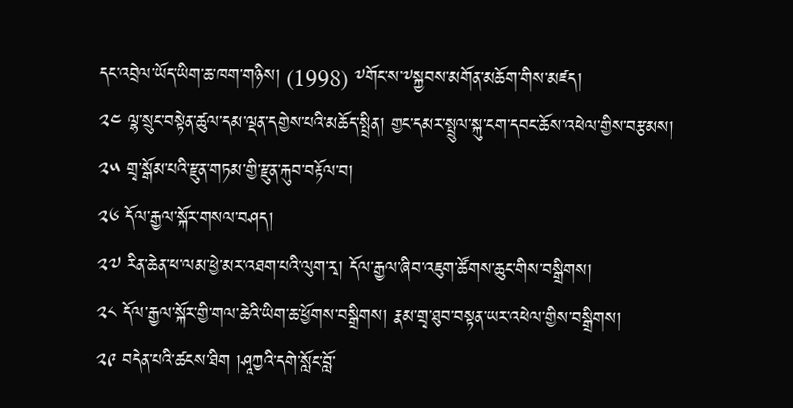དང་འབྲེལ་ཡོད་ཡིག་ཆ་ཁག་གཉིས། (1998) ༸གོང་ས་༸སྐྱབས་མགོན་མཆོག་གིས་མཛད།
༢༤ ལྷ་སྲུང་བསྟེན་ཚུལ་དམ་ལྡན་དགྱེས་པའི་མཆོད་སྤྲིན། གྱང་དམར་སྤྲུལ་སྐུ་ངག་དབང་ཆོས་འཕེལ་གྱིས་བརྩམས།
༢༥ གྲྭ་སྒོམ་པའི་རྫུན་གཏམ་གྱི་རྫུན་རྐུབ་བརྟོལ་བ།
༢༦ དོལ་རྒྱལ་སྐོར་གསལ་བཤད།
༢༧ རིན་ཆེན་ཕ་ལམ་ཕྱེ་མར་འཐག་པའི་ལུག་རྭ། དོལ་རྒྱལ་ཞིབ་འཇུག་ཚོགས་ཆུང་གིས་བསྒྲིགས།
༢༨ དོལ་རྒྱལ་སྐོར་གྱི་གལ་ཆེའི་ཡིག་ཆ་ཕྱོགས་བསྒྲིགས། རྣམ་གྲྭ་ཐུབ་བསྟན་ཡར་འཕེལ་གྱིས་བསྒྲིགས།
༢༩ བདེན་པའི་ཚངས་ཐིག །ཤཱཀྱའི་དགེ་སློང་བློ་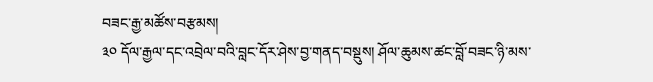བཟང་རྒྱ་མཚོས་བརྩམས།
༣༠ དོལ་རྒྱལ་དང་འབྲེལ་བའི་བླང་དོར་ཤེས་བྱ་གནད་བསྡུས། ཤོལ་ཆུམས་ཚང་བློ་བཟང་ཉི་མས་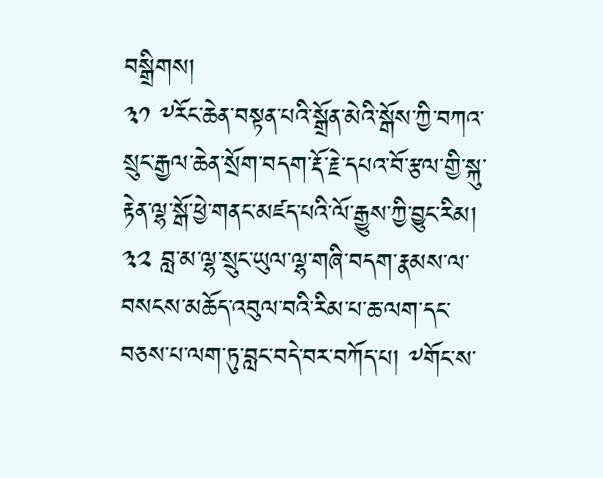བསྒྲིགས།
༣༡ ༸རོང་ཆེན་བསྟན་པའི་སྒྲོན་མེའི་སྒོས་ཀྱི་བཀའ་སྲུང་རྒྱལ་ཆེན་སྲོག་བདག་རྡོ་རྗེ་དཔའ་བོ་རྩལ་གྱི་སྐུ་རྟེན་ལྷ་སྒོ་ཕྱེ་གནང་མཛད་པའི་ལོ་རྒྱུས་ཀྱི་བྱུང་རིམ།
༣༢ བླ་མ་ལྷ་སྲུང་ཡུལ་ལྷ་གཞི་བདག་རྣམས་ལ་བསངས་མཆོད་འབུལ་བའི་རིམ་པ་ཆ་ལག་དང་བཅས་པ་ལག་ཏུ་བླང་བདེ་བར་བཀོད་པ། ༸གོང་ས་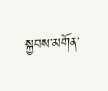སྐྱབས་མགོན་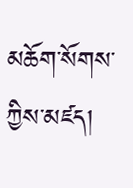མཆོག་སོགས་ཀྱིས་མཛད།